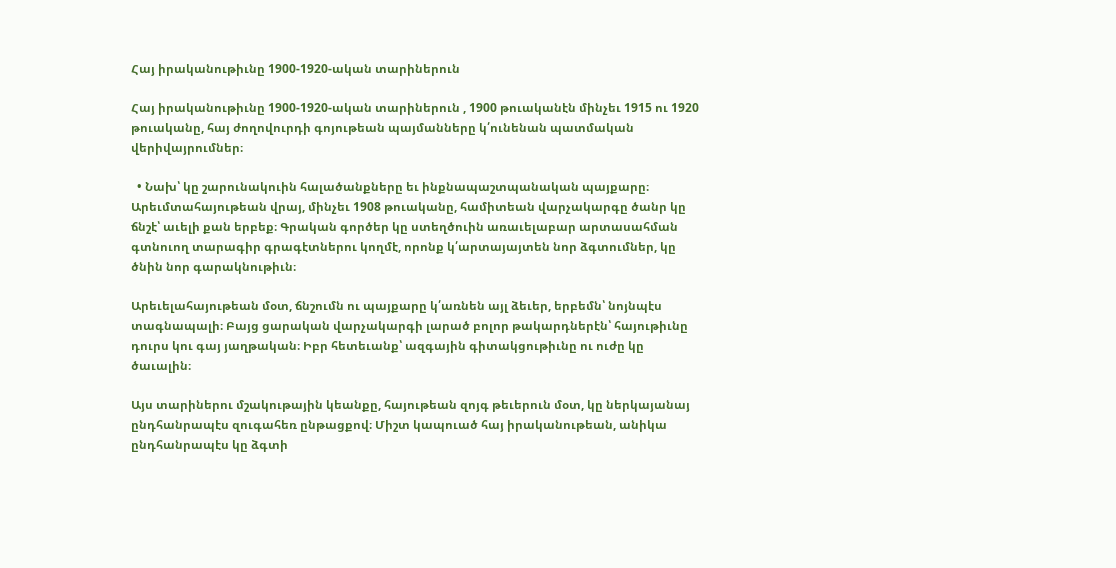Հայ իրականութիւնը 1900-1920-ական տարիներուն

Հայ իրականութիւնը 1900-1920-ական տարիներուն , 1900 թուականէն մինչեւ 1915 ու 1920 թուականը, հայ ժողովուրդի գոյութեան պայմանները կ՛ունենան պատմական վերիվայրումներ։

  • Նախ՝ կը շարունակուին հալածանքները եւ ինքնապաշտպանական պայքարը։ Արեւմտահայութեան վրայ, մինչեւ 1908 թուականը, համիտեան վարչակարգը ծանր կը ճնշէ՝ աւելի քան երբեք։ Գրական գործեր կը ստեղծուին առաւելաբար արտասահման գտնուող տարագիր գրագէտներու կողմէ, որոնք կ՛արտայայտեն նոր ձգտումներ, կը ծնին նոր գարակնութիւն։

Արեւելահայութեան մօտ, ճնշումն ու պայքարը կ՛առնեն այլ ձեւեր, երբեմն՝ նոյնպէս տագնապալի։ Բայց ցարական վարչակարգի լարած բոլոր թակարդներէն՝ հայութիւնը դուրս կու գայ յաղթական։ Իբր հետեւանք՝ ազգային գիտակցութիւնը ու ուժը կը ծաւալին։

Այս տարիներու մշակութային կեանքը, հայութեան զոյգ թեւերուն մօտ, կը ներկայանայ ընդհանրապէս զուգահեռ ընթացքով։ Միշտ կապուած հայ իրականութեան, անիկա ընդհանրապէս կը ձգտի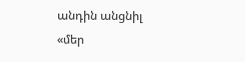անդին անցնիլ «մեր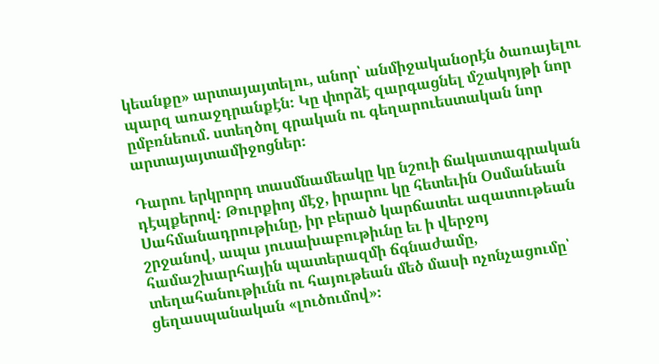կեանքը» արտայայտելու, անոր՝ անմիջականօրէն ծառայելու պարզ առաջդրանքէն։ Կը փորձէ զարգացնել մշակոյթի նոր ըմբռնեում. ստեղծոլ գրական ու գեղարուեստական նոր արտայայտամիջոցներ։

Դարու երկրորդ տասմնամեակը կը նշուի ճակատագրական դէպքերով։ Թուրքիոյ մէջ, իրարու կը հետեւին Օսմանեան Սահմանադրութիւնը, իր բերած կարճատեւ ազատութեան շրջանով, ապա յուսախաբութիւնը եւ ի վերջոյ համաշխարհային պատերազմի ճգնաժամը, տեղահանութիւնն ու հայութեան մեծ մասի ոչոնչացումը՝ ցեղասպանական «լուծումով»։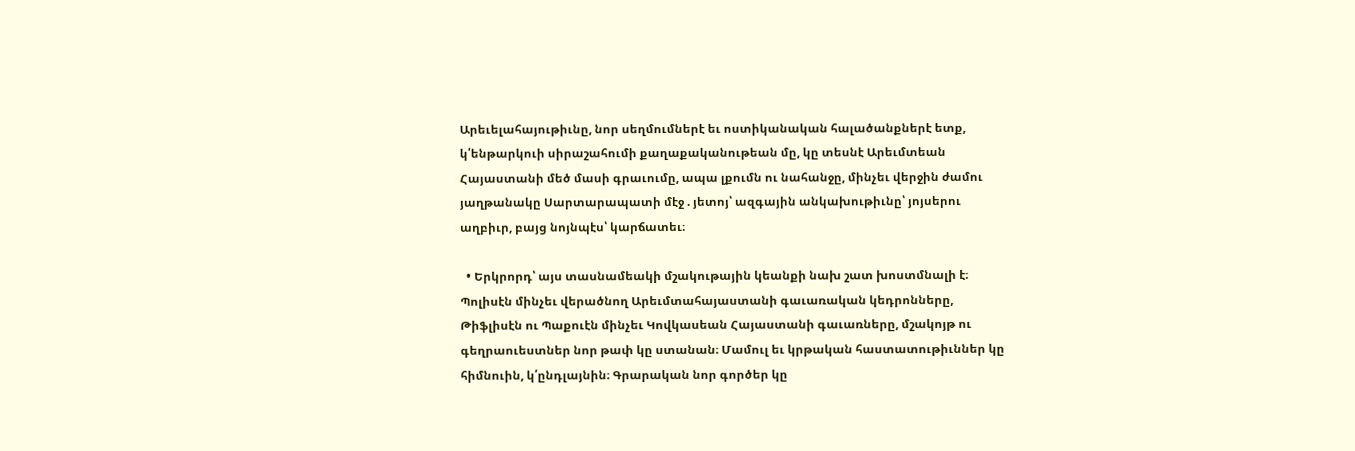Արեւելահայութիւնը, նոր սեղմումներէ եւ ոստիկանական հալածանքներէ ետք, կ՛ենթարկուի սիրաշահումի քաղաքականութեան մը, կը տեսնէ Արեւմտեան Հայաստանի մեծ մասի գրաւումը, ապա լքումն ու նահանջը, մինչեւ վերջին ժամու յաղթանակը Սարտարապատի մէջ . յետոյ՝ ազգային անկախութիւնը՝ յոյսերու աղբիւր, բայց նոյնպէս՝ կարճատեւ։

  • Երկրորդ՝ այս տասնամեակի մշակութային կեանքի նախ շատ խոստմնալի է։ Պոլիսէն մինչեւ վերածնող Արեւմտահայաստանի գաւառական կեդրոնները, Թիֆլիսէն ու Պաքուէն մինչեւ Կովկասեան Հայաստանի գաւառները, մշակոյթ ու գեղրաուեստներ նոր թափ կը ստանան։ Մամուլ եւ կրթական հաստատութիւններ կը հիմնուին, կ՛ընդլայնին։ Գրարական նոր գործեր կը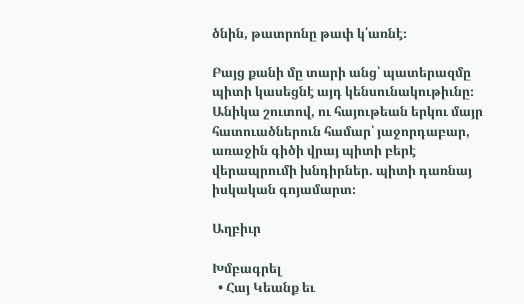ծնին, թատրոնը թափ կ՛առնէ։

Բայց քանի մը տարի անց՝ պատերազմը պիտի կասեցնէ այդ կենսունակութիւնը։ Անիկա շուտով, ու հայութեան երկու մայր հատուածներուն համար՝ յաջորդաբար, առաջին գիծի վրայ պիտի բերէ վերապրումի խնդիրներ. պիտի դառնայ իսկական գոյամարտ։

Աղբիւր

Խմբագրել
  • Հայ Կեանք եւ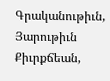Գրականութիւն, Յարութիւն Քիւրքճեան,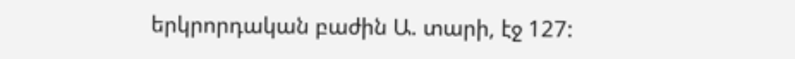երկրորդական բաժին Ա. տարի, էջ 127: